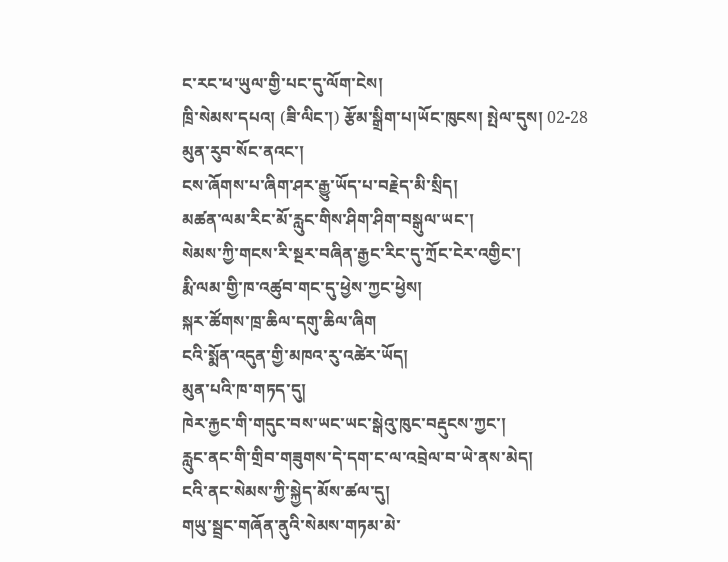ང་རང་ཕ་ཡུལ་གྱི་པང་དུ་ལོག་ངེས།
ཁྲི་སེམས་དཔའ། (ཟི་ལིང་།) རྩོམ་སྒྲིག་པ།ཡོང་ཁུངས། སྤེལ་དུས། 02-28
མུན་རུབ་སོང་ནའང་།
ངས་ཞོགས་པ་ཞིག་ཤར་རྒྱུ་ཡོད་པ་བརྗེད་མི་སྲིད།
མཚན་ལམ་རིང་མོ་རླུང་གིས་ཤིག་ཤིག་བསྒུལ་ཡང་།
སེམས་ཀྱི་གངས་རི་སྔར་བཞིན་རྒྱང་རིང་དུ་ཀྲོང་ངེར་འགྱིང་།
རྨི་ལམ་གྱི་ཁ་འཚུབ་གང་དུ་ཕྱེས་ཀྱང་ཕྱེས།
སྐར་ཚོགས་ཁྲ་ཆིལ་དགུ་ཆིལ་ཞིག
ངའི་སྨོན་འདུན་གྱི་མཁའ་རུ་འཚེར་ཡོད།
མུན་པའི་ཁ་གཏད་དུ།
ཁེར་རྐྱང་གི་གདུང་བས་ཡང་ཡང་སྒེའུ་ཁུང་བརྡུངས་ཀྱང་།
རླུང་ནང་གི་གྲིབ་གཟུགས་དེ་དག་ང་ལ་འབྲེལ་བ་ཡེ་ནས་མེད།
ངའི་ནང་སེམས་ཀྱི་སྐྱེད་མོས་ཚལ་དུ།
གཡུ་སྦྲང་གཞོན་ནུའི་སེམས་གཏམ་མེ་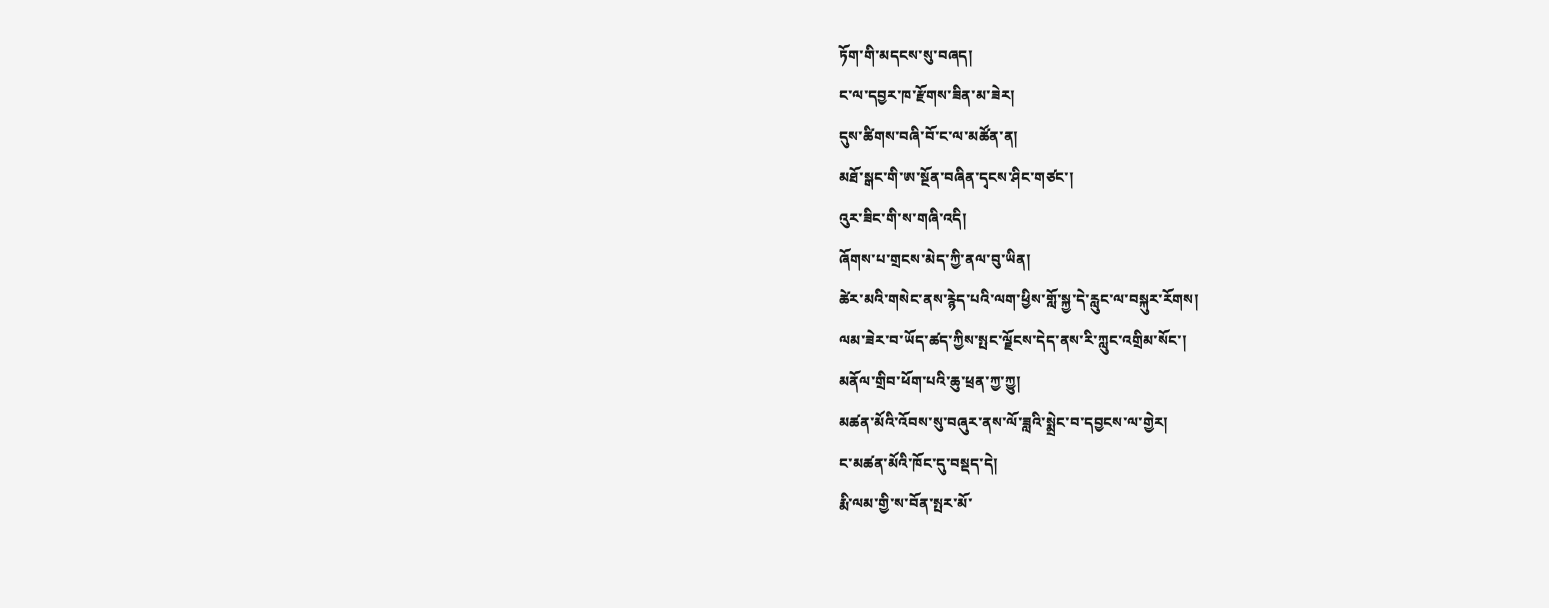ཏོག་གི་མདངས་སུ་བཞད།
ང་ལ་དབྱར་ཁ་རྫོགས་ཟིན་མ་ཟེར།
དུས་ཚིགས་བཞི་བོ་ང་ལ་མཚོན་ན།
མཐོ་སྒང་གི་ཨ་སྔོན་བཞིན་དྭངས་ཤིང་གཙང་།
འུར་ཟིང་གི་ས་གཞི་འདི།
ཞོགས་པ་གྲངས་མེད་ཀྱི་ནལ་བུ་ཡིན།
ཚེར་མའི་གསེང་ནས་རྙེད་པའི་ལག་ཕྱིས་གློ་སྐྱ་དེ་རླུང་ལ་བསྐུར་རོགས།
ལམ་ཟེར་བ་ཡོད་ཚད་ཀྱིས་སྤང་ལྗོངས་དེད་ནས་རི་ཀླུང་འགྲིམ་སོང་།
མནོལ་གྲིབ་ཕོག་པའི་ཆུ་ཕྲན་ཀྱ་ཀྱུ།
མཚན་མོའི་འོབས་སུ་བཞུར་ནས་ལོ་ཟླའི་སྨྲེང་བ་དབྱངས་ལ་གྱེར།
ང་མཚན་མོའི་ཁོང་དུ་བསྡད་དེ།
རྨི་ལམ་གྱི་ས་བོན་སྤར་མོ་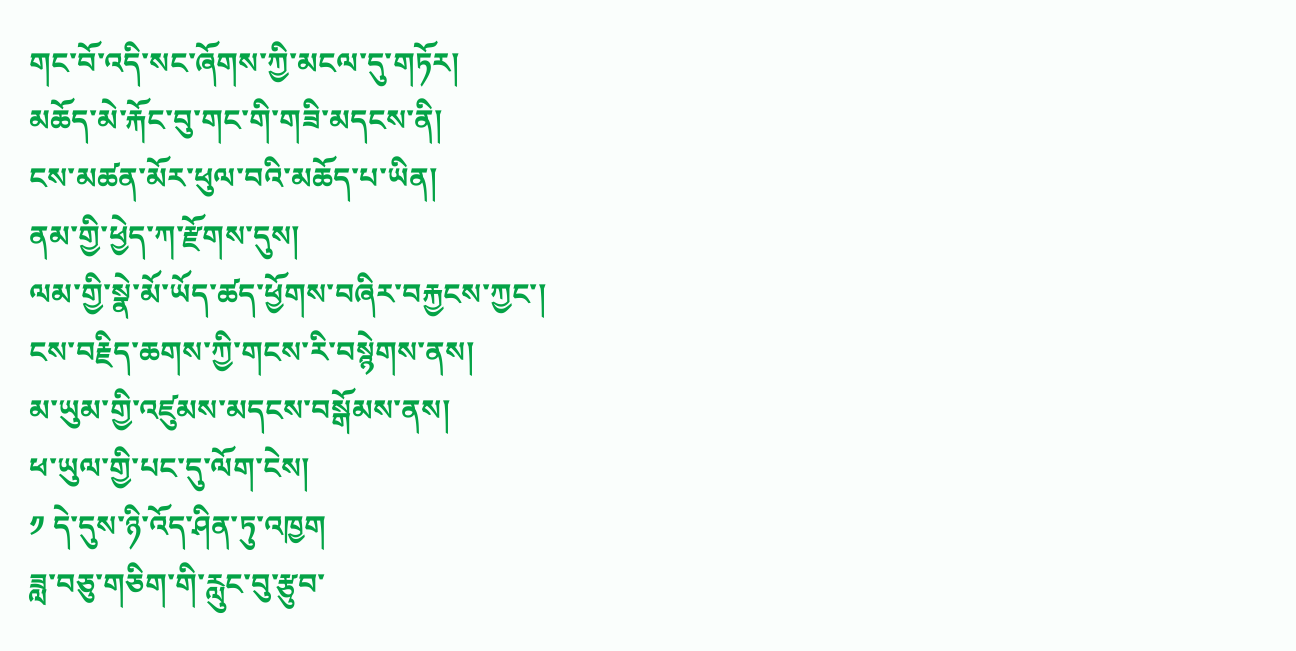གང་བོ་འདི་སང་ཞོགས་ཀྱི་མངལ་དུ་གཏོར།
མཆོད་མེ་རྐོང་བུ་གང་གི་གཟི་མདངས་ནི།
ངས་མཚན་མོར་ཕུལ་བའི་མཆོད་པ་ཡིན།
ནམ་གྱི་ཕྱེད་ཀ་རྫོགས་དུས།
ལམ་གྱི་སྣེ་མོ་ཡོད་ཚད་ཕྱོགས་བཞིར་བརྐྱངས་ཀྱང་།
ངས་བརྗིད་ཆགས་ཀྱི་གངས་རི་བསྙེགས་ནས།
མ་ཡུམ་གྱི་འཛུམས་མདངས་བསྒོམས་ནས།
ཕ་ཡུལ་གྱི་པང་དུ་ལོག་ངེས།
༡ དེ་དུས་ཉི་འོད་ཤིན་ཏུ་འཁྱག
ཟླ་བཅུ་གཅིག་གི་རླུང་བུ་རྩུབ་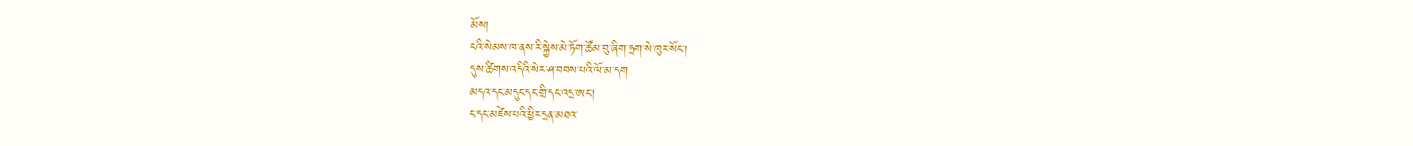མོས།
ངའི་སེམས་ཁ་ནས་རི་སྐྱེས་མེ་ཏོག་ཚོམ་བུ་ཞིག་ཧྲག་སེ་ཁུར་སོང་།
དུས་ཚིགས་འདིའི་སེར་ཤ་བབས་པའི་ལོ་མ་དག
མདའ་དང་མདུང་དང་གྲི་དང་འདྲ་ཨང་།
ང་དང་མཛེས་པའི་ཕྱིར་དྲན་མཐའ་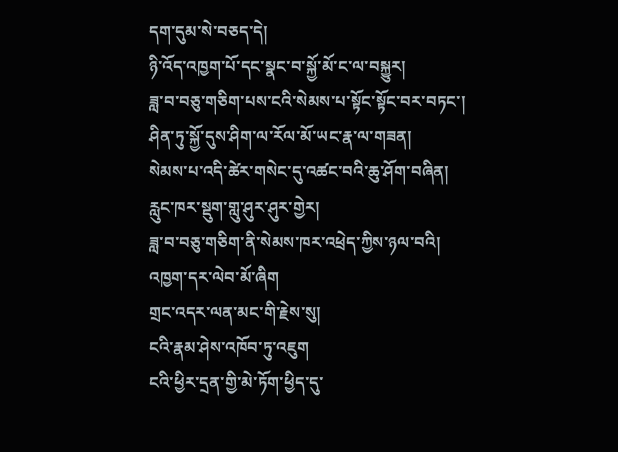དག་དུམ་སེ་བཅད་དེ།
ཉི་འོད་འཁྱག་པོ་དང་སྣང་བ་སྐྱོ་མོ་ང་ལ་བསྐྱུར།
ཟླ་བ་བཅུ་གཅིག་པས་ངའི་སེམས་པ་སྟོང་སྟོང་བར་བཏང་།
ཤིན་ཏུ་སྐྱོ་དུས་ཤིག་ལ་རོལ་མོ་ཡང་རྣ་ལ་གཟན།
སེམས་པ་འདི་ཚེར་གསེང་དུ་འཚང་བའི་ཆུ་ཤོག་བཞིན།
རླུང་ཁར་སྡུག་གླུ་ཤུར་ཤུར་གྱེར།
ཟླ་བ་བཅུ་གཅིག་ནི་སེམས་ཁར་འཕྲེད་ཀྱིས་ཉལ་བའི།
འཁྱག་དར་ལེབ་མོ་ཞིག
གྲང་འདར་ལན་མང་གི་རྗེས་སུ།
ངའི་རྣམ་ཤེས་འཁོབ་ཏུ་འཇུག
ངའི་ཕྱིར་དྲན་གྱི་མེ་ཏོག་ཕྱིད་དུ་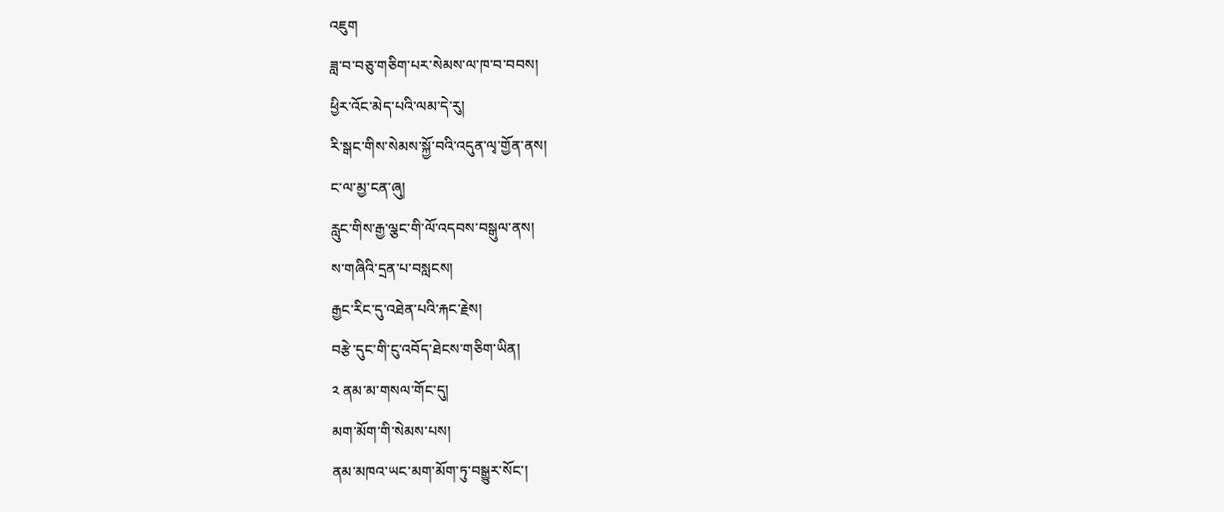འཇུག
ཟླ་བ་བཅུ་གཅིག་པར་སེམས་ལ་ཁ་བ་བབས།
ཕྱིར་འོང་མེད་པའི་ལམ་དེ་རུ།
རི་སྒང་གིས་སེམས་སྐྱོ་བའི་འདུན་ལྭ་གྱོན་ནས།
ང་ལ་མྱ་ངན་ཞུ།
རླུང་གིས་རྒྱ་ལྕང་གི་ལོ་འདབས་བསྒུལ་ནས།
ས་གཞིའི་དྲན་པ་བསླངས།
རྒྱང་རིང་དུ་འཐེན་པའི་རྐང་རྗེས།
བརྩེ་དུང་གི་ངུ་འབོད་ཐེངས་གཅིག་ཡིན།
༢ ནམ་མ་གསལ་གོང་དུ།
མག་མོག་གི་སེམས་པས།
ནམ་མཁའ་ཡང་མག་མོག་ཏུ་བསྒྱུར་སོང་།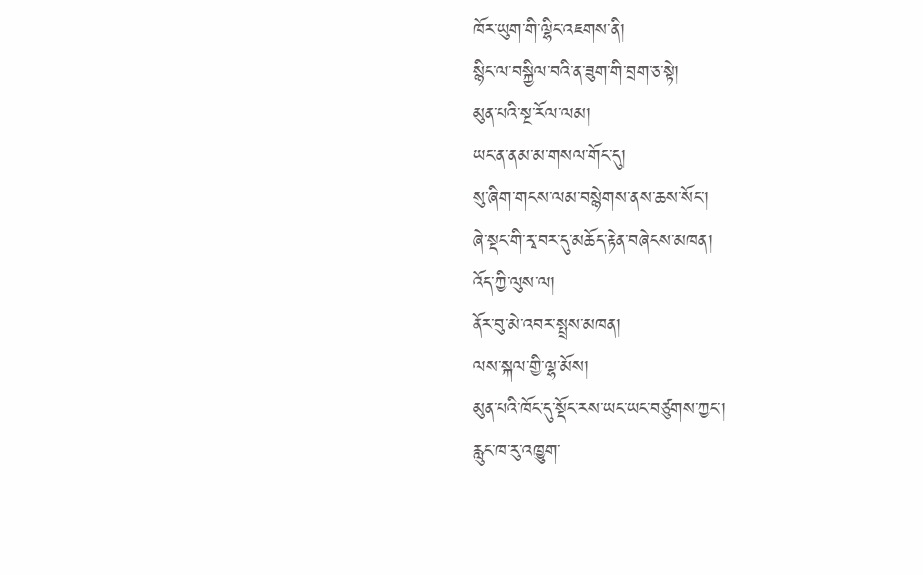ཁོར་ཡུག་གི་ལྷིང་འཇགས་ནི།
སྙིང་ལ་བསྐྱིལ་བའི་ན་ཟུག་གི་བྲག་ཅ་སྟེ།
མུན་པའི་སྔ་རོལ་ལམ།
ཡང་ན་ནམ་མ་གསལ་གོང་དུ།
སུ་ཞིག་གངས་ལམ་བསྙེགས་ནས་ཆས་སོང་།
ཞེ་སྡང་གི་རྭ་བར་དུ་མཆོད་རྟེན་བཞེངས་མཁན།
འོད་ཀྱི་ལུས་ལ།
ནོར་བུ་མེ་འབར་སྤྲས་མཁན།
ལས་སྐལ་གྱི་ལྷ་མོས།
མུན་པའི་ཁོང་དུ་སྡོང་རས་ཡང་ཡང་བཙུགས་ཀྱང་།
རླུང་ཁ་རུ་འཁྱུག་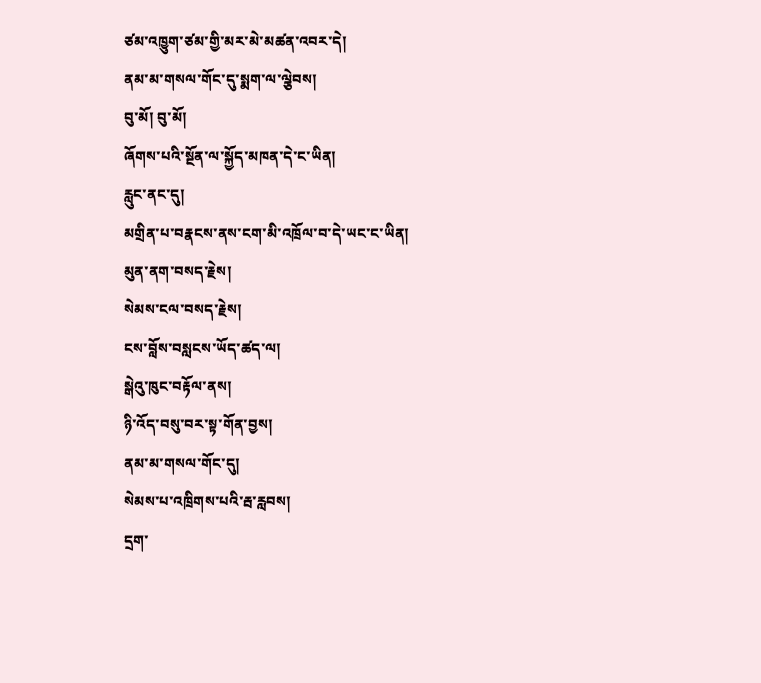ཙམ་འཁྱུག་ཙམ་གྱི་མར་མེ་མཚན་འབར་དེ།
ནམ་མ་གསལ་གོང་དུ་སྨག་ལ་ལྕེབས།
བུ་མོ། བུ་མོ།
ཞོགས་པའི་སྔོན་ལ་སྐྱོད་མཁན་དེ་ང་ཡིན།
རླུང་ནང་དུ།
མགྲིན་པ་བརྣངས་ནས་ངག་མི་འཁྲོལ་བ་དེ་ཡང་ང་ཡིན།
མུན་ནག་བསད་རྗེས།
སེམས་ངལ་བསད་རྗེས།
ངས་བློས་བསླངས་ཡོད་ཚད་ལ།
སྒེའུ་ཁུང་བརྟོལ་ནས།
ཉི་འོད་བསུ་བར་སྟ་གོན་བྱས།
ནམ་མ་གསལ་གོང་དུ།
སེམས་པ་འཁྲིགས་པའི་རྦ་རླབས།
དྲག་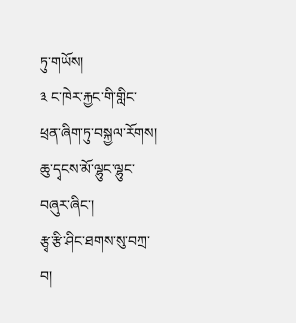ཏུ་གཡོས།
༣ ང་ཁེར་རྐྱང་གི་གླིང་ཕྲན་ཞིག་ཏུ་བསྐྱལ་རོགས།
ཆུ་དྭངས་མོ་ལྷུང་ལྷུང་བཞུར་ཞིང་།
རྩྭ་རྩི་ཤིང་ཐགས་སུ་བཀྲ་བ།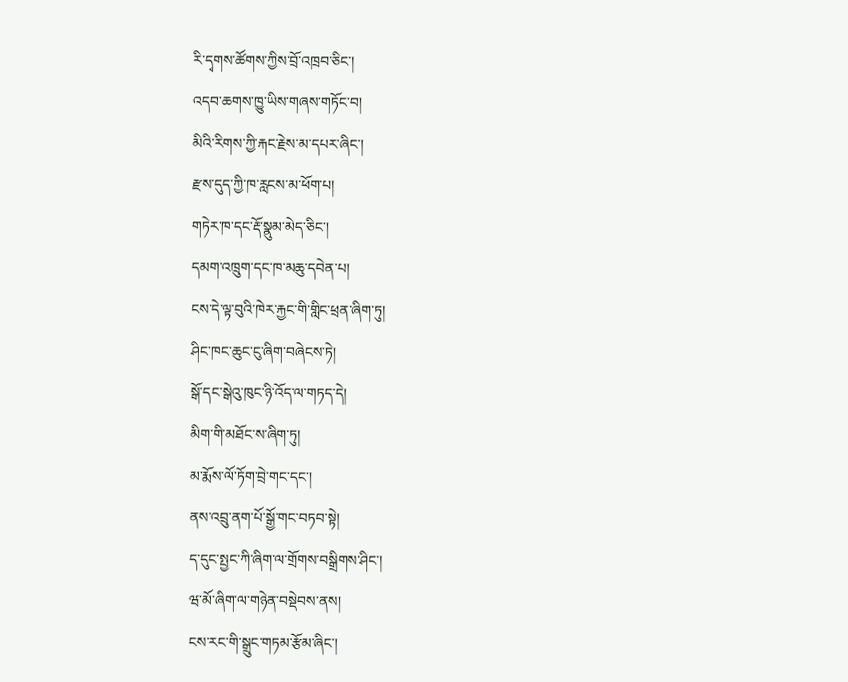རི་དྭགས་ཚོགས་ཀྱིས་བྲོ་འཁྲབ་ཅིང་།
འདབ་ཆགས་ཁྱུ་ཡིས་གཞས་གཏོང་བ།
མིའི་རིགས་ཀྱི་རྐང་རྗེས་མ་དཔར་ཞིང་།
རྫས་དུད་ཀྱི་ཁ་རླངས་མ་ཕོག་པ།
གཏེར་ཁ་དང་རྡོ་སྣུམ་མེད་ཅིང་།
དམག་འཁྲུག་དང་ཁ་མཆུ་དབེན་པ།
ངས་དེ་ལྟ་བུའི་ཁེར་རྐྱང་གི་གླིང་ཕྲན་ཞིག་ཏུ།
ཤིང་ཁང་ཆུང་ངུ་ཞིག་བཞེངས་ཏེ།
སྒོ་དང་སྒེའུ་ཁུང་ཉི་འོད་ལ་གཏད་དེ།
མིག་གི་མཐོང་ས་ཞིག་ཏུ།
མ་རྨོས་ལོ་ཏོག་བྲེ་གང་དང་།
ནས་འབྲུ་ནག་པོ་སྒྱོ་གང་བཏབ་སྟེ།
ད་དུང་སྤྱང་ཀི་ཞིག་ལ་གྲོགས་བསྒྲིགས་ཤིང་།
ཝ་མོ་ཞིག་ལ་གཉེན་བསྡེབས་ནས།
ངས་རང་གི་སྒྲུང་གཏམ་རྩོམ་ཞིང་།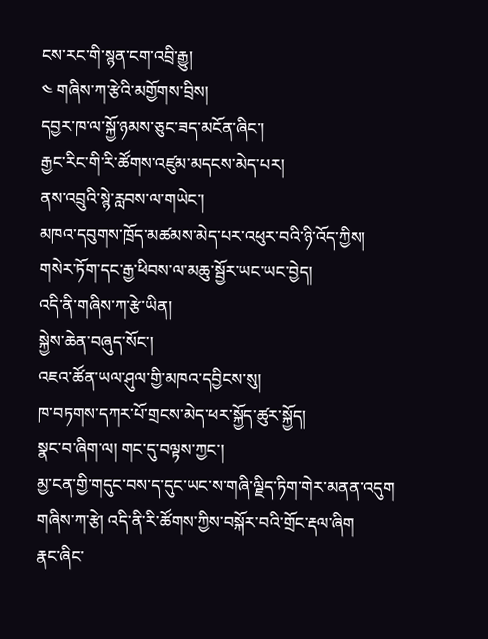ངས་རང་གི་སྙན་ངག་འབྲི་རྒྱུ།
༤ གཞིས་ཀ་རྩེའི་མགྱོགས་བྲིས།
དབྱར་ཁ་ལ་སྐྱོ་ཉམས་ཅུང་ཟད་མངོན་ཞིང་།
རྒྱང་རིང་གི་རི་ཚོགས་འཛུམ་མདངས་མེད་པར།
ནས་འབྲུའི་སྙེ་རླབས་ལ་གཡེང་།
མཁའ་དབུགས་ཁྲོད་མཚམས་མེད་པར་འཕུར་བའི་ཉི་འོད་ཀྱིས།
གསེར་ཏོག་དང་རྒྱ་ཕིབས་ལ་མཆུ་སྦྱོར་ཡང་ཡང་བྱེད།
འདི་ནི་གཞིས་ཀ་རྩེ་ཡིན།
སྐྱེས་ཆེན་བཞུད་སོང་།
འཇའ་ཚོན་ཡལ་ཤུལ་གྱི་མཁའ་དབྱིངས་སུ།
ཁ་བཏགས་དཀར་པོ་གྲངས་མེད་ཕར་སྐྱོད་ཚུར་སྐྱོད།
སྣང་བ་ཞིག་ལ། གང་དུ་བལྟས་ཀྱང་།
མྱ་ངན་གྱི་གདུང་བས་ད་དུང་ཡང་ས་གཞི་ལྗིད་ཏིག་གེར་མནན་འདུག
གཞིས་ཀ་རྩེ། འདི་ནི་རི་ཚོགས་ཀྱིས་བསྐོར་བའི་གྲོང་རྡལ་ཞིག
རྣང་ཞིང་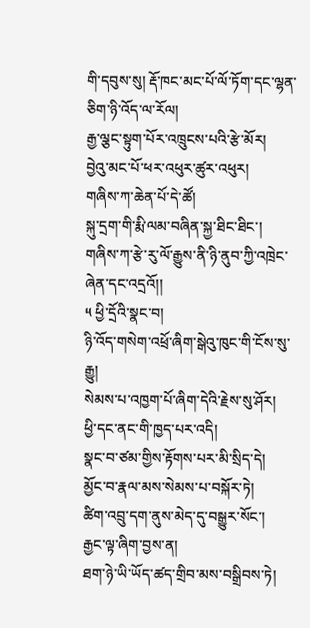གི་དབུས་སུ། རྡོ་ཁང་མང་པོ་ལོ་ཏོག་དང་ལྷན་ཅིག་ཉི་འོད་ལ་རོལ།
རྒྱ་ལྕང་སྟུག་པོར་འཁྲུངས་པའི་རྩེ་མོར།
བྱེའུ་མང་པོ་ཕར་འཕུར་ཚུར་འཕུར།
གཞིས་ཀ་ཆེན་པོ་དེ་ཚོ།
སྐུ་དྲག་གི་རྨི་ལམ་བཞིན་སྐྱ་ཐིང་ཐིང་།
གཞིས་ཀ་རྩེ་རུ་ལོ་རྒྱུས་ནི་ཉི་ནུབ་ཀྱི་འཁྲེང་ཞེན་དང་འདྲའོ།།
༥ ཕྱི་དྲོའི་སྣང་བ།
ཉི་འོད་གསེག་འཕྲོ་ཞིག་སྒེའུ་ཁུང་གི་ངོས་སུ་རྒྱུ།
སེམས་པ་འཁྱག་པོ་ཞིག་དེའི་རྗེས་སུ་ཤོར།
ཕྱི་དང་ནང་གི་ཁྱད་པར་འདི།
སྣང་བ་ཙམ་གྱིས་རྟོགས་པར་མི་སྲིད་དེ།
མྱོང་བ་རྣལ་མས་སེམས་པ་བསྐོར་ཏེ།
ཚིག་འབྲུ་དག་ནུས་མེད་དུ་བསྒྱུར་སོང་།
རྒྱང་ལྟ་ཞིག་བྱས་ན།
ཐག་ཉེ་ཡི་ཡོད་ཚད་གྲིབ་མས་བསྒྲིབས་ཏེ།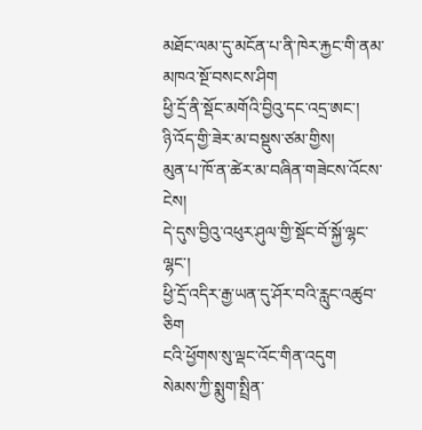མཐོང་ལམ་དུ་མངོན་པ་ནི་ཁེར་རྐྱང་གི་ནམ་མཁའ་སྔོ་བསངས་ཤིག
ཕྱི་དྲོ་ནི་སྡོང་མགོའི་བྱིའུ་དང་འདྲ་ཨང་།
ཉི་འོད་གྱི་ཟེར་མ་བསྡུས་ཙམ་གྱིས།
མུན་པ་ཁོ་ན་ཚེར་མ་བཞིན་གཟེངས་འོངས་ངེས།
དེ་དུས་བྱིའུ་འཕུར་ཤུལ་གྱི་སྡོང་བོ་སྐྱོ་ལྷང་ལྷང་།
ཕྱི་དྲོ་འདིར་རྒྱ་ཡན་དུ་ཤོར་བའི་རླུང་འཚུབ་ཅིག
ངའི་ཕྱོགས་སུ་ལྡང་འོང་གིན་འདུག
སེམས་ཀྱི་སྨུག་སྤྲིན་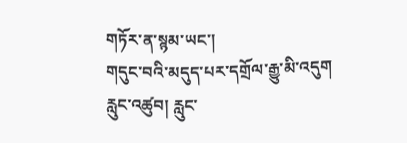གཏོར་ན་སྙམ་ཡང་།
གདུང་བའི་མདུད་པར་དགྲོལ་རྒྱུ་མི་འདུག
རླུང་འཚུབ། རླུང་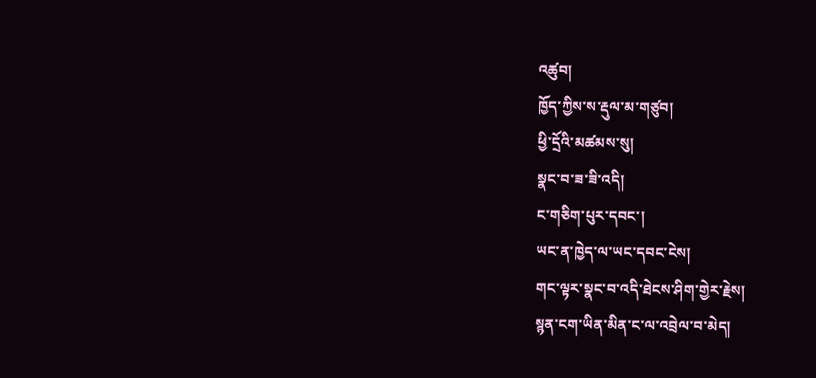འཚུབ།
ཁྱོད་ཀྱིས་ས་རྡུལ་མ་གཙུབ།
ཕྱི་དྲོའི་མཚམས་སུ།
སྣང་བ་ཟ་ཟི་འདི།
ང་གཅིག་པུར་དབང་།
ཡང་ན་ཁྱེད་ལ་ཡང་དབང་ངེས།
གང་ལྟར་སྣང་བ་འདི་ཐེངས་ཤིག་གྱེར་རྗེས།
སྙན་ངག་ཡིན་མིན་ང་ལ་འབྲེལ་བ་མེད།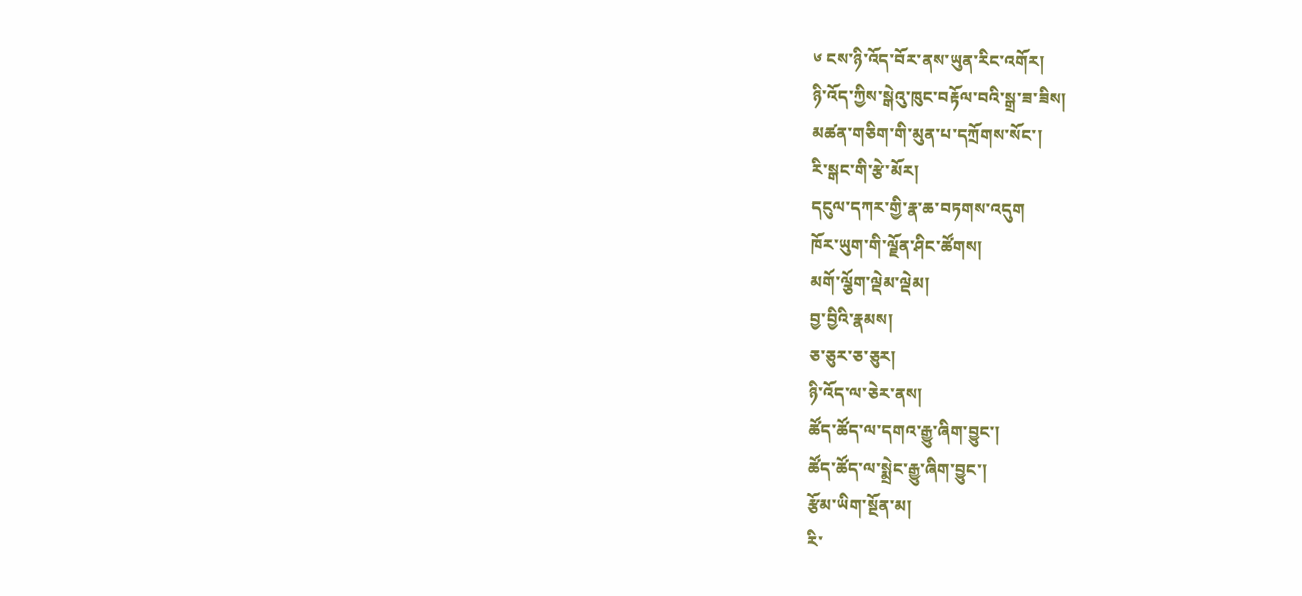༦ ངས་ཉི་འོད་བོར་ནས་ཡུན་རིང་འགོར།
ཉི་འོད་ཀྱིས་སྒེའུ་ཁུང་བརྟོལ་བའི་སྒྲ་ཟ་ཟིས།
མཚན་གཅིག་གི་མུན་པ་དཀྲོགས་སོང་།
རི་སྒང་གི་རྩེ་མོར།
དངུལ་དཀར་གྱི་རྣ་ཆ་བཏགས་འདུག
ཁོར་ཡུག་གི་ལྗོན་ཤིང་ཚོགས།
མགོ་ལྕོག་ལྡེམ་ལྡེམ།
བྱ་བྱིའི་རྣམས།
ཅ་ཅུར་ཅ་ཅུར།
ཉི་འོད་ལ་ཅེར་ནས།
ཚོད་ཚོད་ལ་དགའ་རྒྱུ་ཞིག་བྱུང་།
ཚོད་ཚོད་ལ་སྨྲེང་རྒྱུ་ཞིག་བྱུང་།
རྩོམ་ཡིག་སྔོན་མ།
རི་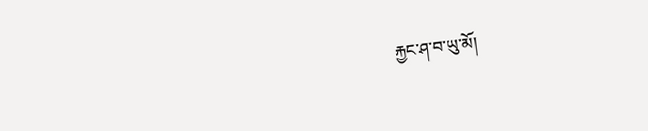རྐྱང་ཤ་བ་ཡུ་མོ།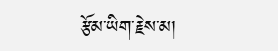རྩོམ་ཡིག་རྗེས་མ།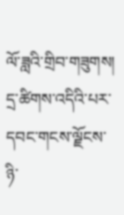ལོ་ཟླའི་གྲིབ་གཟུགས།
དྲ་ཚིགས་འདིའི་པར་དབང་གངས་ལྗོངས་ཉི་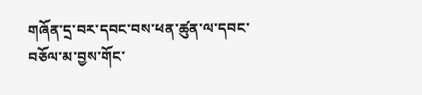གཞོན་དྲ་བར་དབང་བས་ཕན་ཚུན་ལ་དབང་བཅོལ་མ་བྱས་གོང་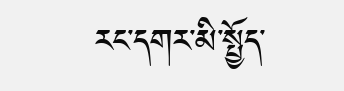རང་དགར་མི་སྤྱོད་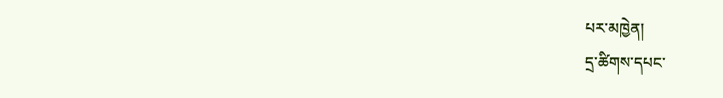པར་མཁྱེན།
དྲ་ཚིགས་དཔང་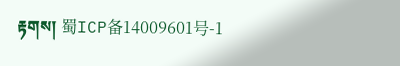རྟགས། 蜀ICP备14009601号-1